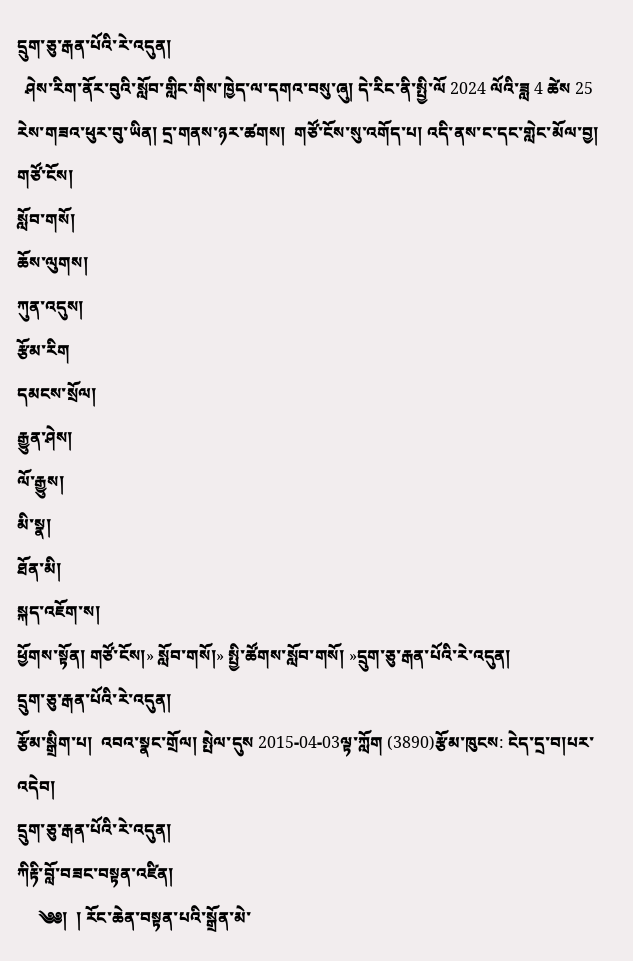དྲུག་ཅུ་རྒན་པོའི་རེ་འདུན།
  ཤེས་རིག་ནོར་བུའི་སློབ་གླིང་གིས་ཁྱེད་ལ་དགའ་བསུ་ཞུ། དེ་རིང་ནི་སྤྱི་ལོ 2024 ལོའི་ཟླ 4 ཚེས 25 རེས་གཟའ་ཕུར་བུ་ཡིན། དྲ་གནས་ཉར་ཚགས།  གཙོ་ངོས་སུ་འགོད་པ། འདི་ནས་ང་དང་གླེང་མོལ་བྱ།
གཙོ་ངོས།
སློབ་གསོ།
ཆོས་ལུགས།
ཀུན་འདུས།
རྩོམ་རིག
དམངས་སྲོལ།
རྒྱུན་ཤེས།
ལོ་རྒྱུས།
མི་སྣ།
ཐོན་མི།
སྐད་འཇོག་ས།
ཕྱོགས་སྟོན། གཙོ་ངོས།» སློབ་གསོ།» སྤྱི་ཚོགས་སློབ་གསོ། »དྲུག་ཅུ་རྒན་པོའི་རེ་འདུན།
དྲུག་ཅུ་རྒན་པོའི་རེ་འདུན།
རྩོམ་སྒྲིག་པ།  འབའ་སྣང་གྲོལ། སྤེལ་དུས 2015-04-03ལྟ་ཀློག (3890)རྩོམ་ཁུངས: ངེད་དྲ་བ།པར་འདེབ།
དྲུག་ཅུ་རྒན་པོའི་རེ་འདུན།
ཀིརྟི་བློ་བཟང་བསྟན་འཛིན།
     ༄༅།  ། རོང་ཆེན་བསྟན་པའི་སྒྲོན་མེ་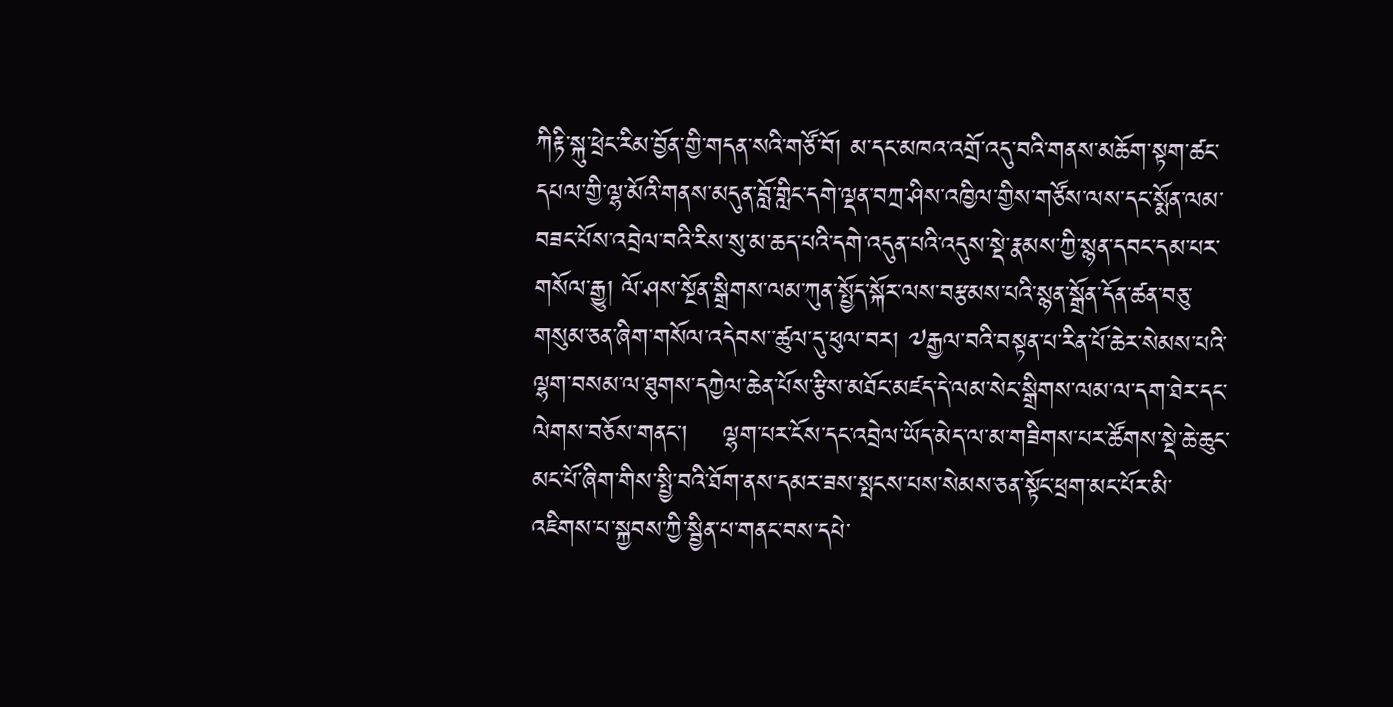ཀིརྟི་སྐུ་ཕྲེང་རིམ་བྱོན་གྱི་གདན་སའི་གཙོ་བོ། མ་དང་མཁའ་འགྲོ་འདུ་བའི་གནས་མཆོག་སྟག་ཚང་དཔལ་གྱི་ལྷ་མོའི་གནས་མདུན་བློ་གླིང་དགེ་ལྡན་བཀྲ་ཤིས་འཁྱིལ་གྱིས་གཙོས་ལས་དང་སྨོན་ལམ་བཟང་པོས་འབྲེལ་བའི་རིས་སུ་མ་ཆད་པའི་དགེ་འདུན་པའི་འདུས་སྡེ་རྣམས་ཀྱི་སྙན་དབང་དམ་པར་གསོལ་རྒྱུ། ལོ་ཤས་སྔོན་སྒྲིགས་ལམ་ཀུན་སྤྱོད་སྐོར་ལས་བརྩམས་པའི་སྙན་སྒྲོན་དོན་ཚན་བཅུ་གསུམ་ཅན་ཞིག་གསོལ་འདེབས་་ཚུལ་དུ་ཕུལ་བར། ༧རྒྱལ་བའི་བསྟན་པ་རིན་པོ་ཆེར་སེམས་པའི་ལྷག་བསམ་ལ་ཐུགས་དཀྱེལ་ཆེན་པོས་རྩིས་མཐོང་མཛད་དེ་ལམ་སེང་སྒྲིགས་ལམ་ལ་དག་ཐེར་དང་ལེགས་བཅོས་གནང་།    ལྷག་པར་ངོས་དང་འབྲེལ་ཡོད་མེད་ལ་མ་གཟིགས་པར་ཚོགས་སྡེ་ཆེ་ཆུང་མང་པོ་ཞིག་གིས་སྤྱི་བའི་ཐོག་ནས་དམར་ཟས་སྤངས་པས་སེམས་ཅན་སྟོང་ཕྲག་མང་པོར་མི་འཇིགས་པ་སྐྱབས་ཀྱི་སྦྱིན་པ་གནང་བས་དཔེ་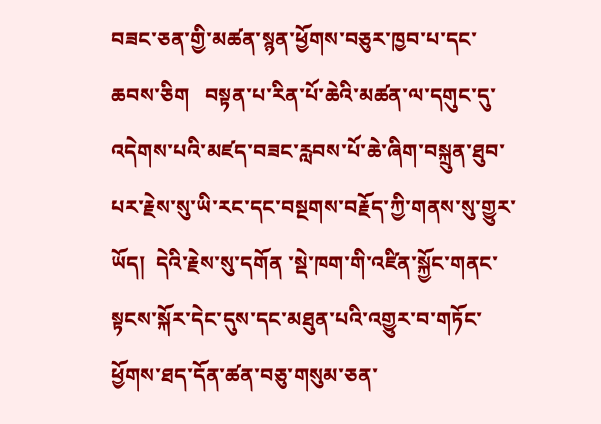བཟང་ཅན་གྱི་མཚན་སྙན་ཕྱོགས་བཅུར་ཁྱབ་པ་དང་ཆབས་ཅིག   བསྟན་པ་རིན་པོ་ཆེའི་མཚན་ལ་དགུང་དུ་འདེགས་པའི་མཛད་བཟང་རླབས་པོ་ཆེ་ཞིག་བསྐྲུན་ཐུབ་པར་རྗེས་སུ་ཡི་རང་དང་བསྔགས་བརྗོད་ཀྱི་གནས་སུ་གྱུར་ཡོད།  དེའི་རྗེས་སུ་དགོན ་སྡེ་ཁག་གི་འཛིན་སྐྱོང་གནང་སྟངས་སྐོར་དེང་དུས་དང་མཐུན་པའི་འགྱུར་བ་གཏོང་ཕྱོགས་ཐད་དོན་ཚན་བཅུ་གསུམ་ཅན་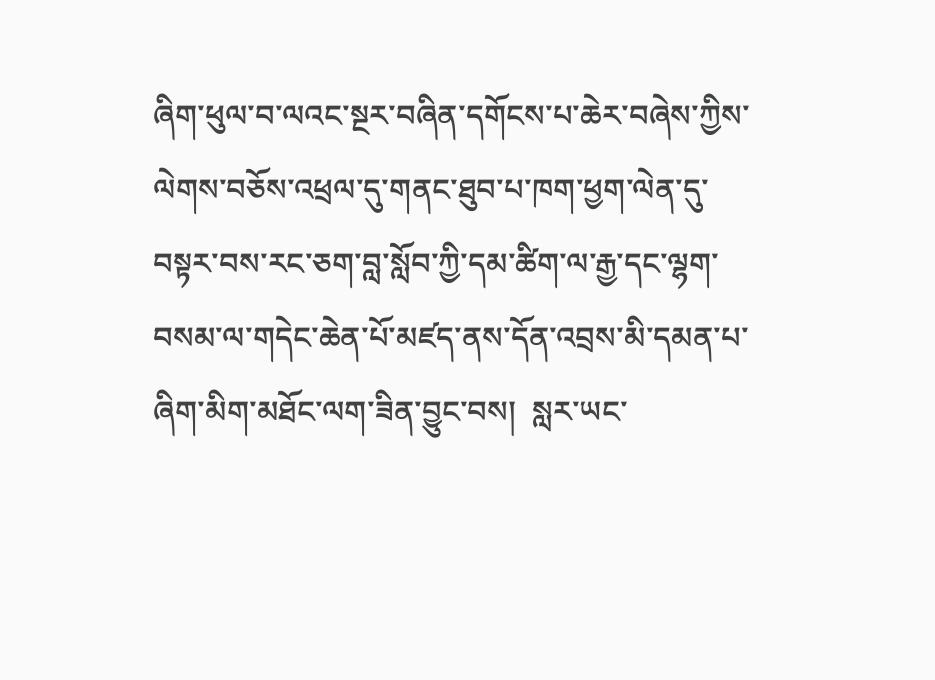ཞིག་ཕུལ་བ་ལའང་སྔར་བཞིན་དགོངས་པ་ཆེར་བཞེས་ཀྱིས་ལེགས་བཅོས་འཕྲལ་དུ་གནང་ཐུབ་པ་ཁག་ཕྱག་ལེན་དུ་བསྟར་བས་རང་ཅག་བླ་སློབ་ཀྱི་དམ་ཚིག་ལ་རྒྱ་དང་ལྷག་བསམ་ལ་གདེང་ཆེན་པོ་མཛད་ནས་དོན་འབྲས་མི་དམན་པ་ཞིག་མིག་མཐོང་ལག་ཟིན་བྱུང་བས།  སླར་ཡང་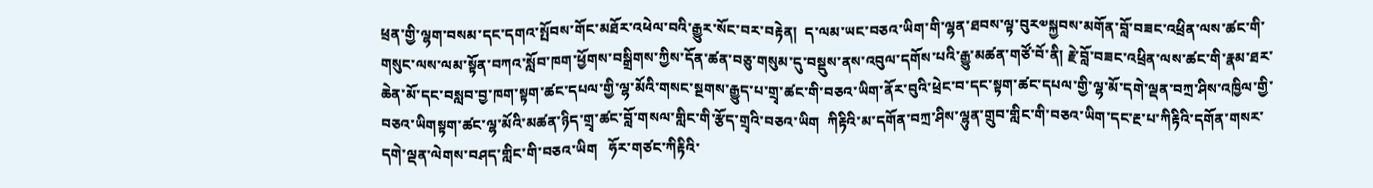ཕྲན་གྱི་ལྷག་བསམ་དང་དགའ་སྤོབས་གོང་མཐོར་འཕེལ་བའི་རྒྱུར་སོང་བར་བརྟེན།  ད་ལམ་ཡང་བཅའ་ཡིག་གི་ལྷན་ཐབས་ལྟ་བུར༧སྐྱབས་མགོན་བློ་བཟང་འཕྲིན་ལས་ཚང་གི་གསུང་ལས་ལམ་སྟོན་བཀའ་སློབ་ཁག་ཕྱོགས་བསྒྲིགས་ཀྱིས་དོན་ཚན་བཅུ་གསུམ་དུ་བསྡུས་ནས་འབུལ་དགོས་པའི་རྒྱུ་མཚན་གཙོ་བོ་ནི། རྗེ་བློ་བཟང་འཕྲིན་ལས་ཚང་གི་རྣམ་ཐར་ཆེན་མོ་དང་བསླབ་བྱ་ཁག་སྟག་ཚང་དཔལ་གྱི་ལྷ་མོའི་གསང་སྔགས་རྒྱུད་པ་གྲྭ་ཚང་གི་བཅའ་ཡིག་ནོར་བུའི་ཕྲེང་བ་དང་སྟག་ཚང་དཔལ་གྱི་ལྷ་མོ་དགེ་ལྡན་བཀྲ་ཤིས་འཁྱིལ་གྱི་བཅའ་ཡིགསྟག་ཚང་ལྷ་མོའི་མཚན་ཉིད་གྲྭ་ཚང་བློ་གསལ་གླིང་གི་རྩོད་གྲྭའི་བཅའ་ཡིག  ཀིརྟིའི་མ་དགོན་བཀྲ་ཤིས་ལྷུན་གྲུབ་གླིང་གི་བཅའ་ཡིག་དང་རྔ་པ་ཀིརྟིའི་དགོན་གསར་དགེ་ལྡན་ལེགས་བཤད་གླིང་གི་བཅའ་ཡིག   ཧོར་གཙང་ཀིརྟིའི་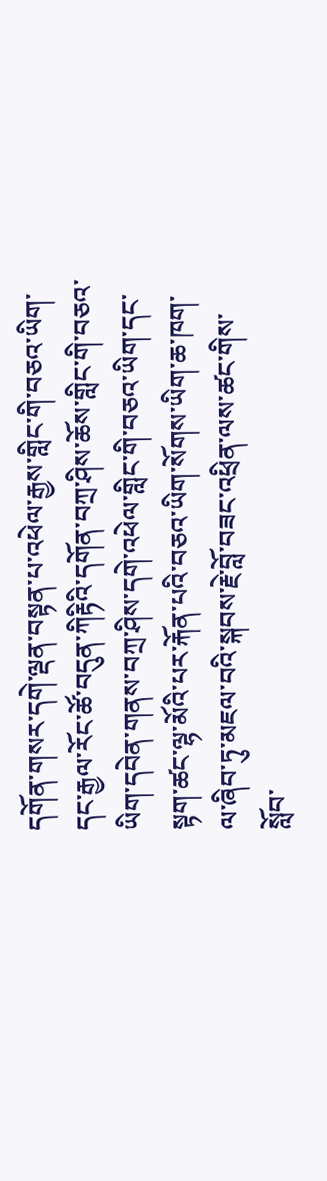དགོན་གསར་དགེ་ལྡན་བསྟན་པ་འཕེལ་རྒྱས་གླིང་གི་བཅའ་ཡིག་དང་རྒྱལ་རོང་ཚོ་བདུན་ཀིརྟིའི་དགོན་བཀྲ་ཤིས་ཆོས་གླིང་གི་བཅའ་ཡིག་དབེན་གནས་བཀྲ་ཤིས་དགེ་འཕེལ་གླིང་གི་བཅའ་ཡིག་དང་སྟག་ཚང་ལྷ་མོའི་པར་རྐོན་པའི་བཅའ་ཡིག་སོགས་ཡིག་ཆ་ཁག་ལ་ཞིབ་ཏུ་མཇལ་བའི་སྐབས་རྗེ་བློ་བཟང་འཕྲིན་ལས་ཚང་གིས་སློབ་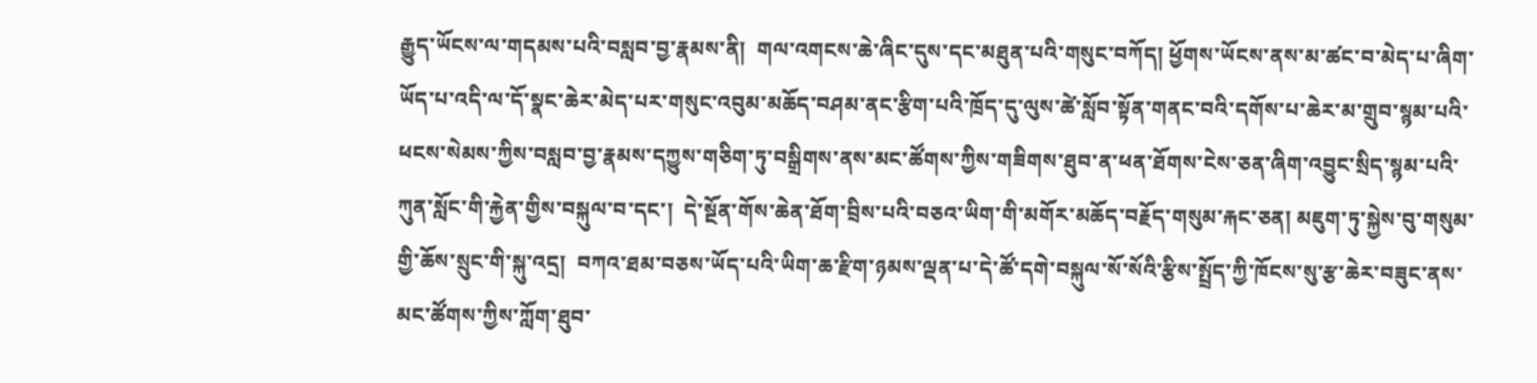རྒྱུད་ཡོངས་ལ་གདམས་པའི་བསླབ་བྱ་རྣམས་ནི།  གལ་འགངས་ཆེ་ཞིང་དུས་དང་མཐུན་པའི་གསུང་བཀོད། ཕྱོགས་ཡོངས་ནས་མ་ཚང་བ་མེད་པ་ཞིག་ཡོད་པ་འདི་ལ་དོ་སྣང་ཆེར་མེད་པར་གསུང་འབུམ་མཆོད་བཤམ་ནང་རྩིག་པའི་ཁྲོད་དུ་ལུས་ཚེ་སློབ་སྟོན་གནང་བའི་དགོས་པ་ཆེར་མ་གྲུབ་སྙམ་པའི་ཕངས་སེམས་ཀྱིས་བསླབ་བྱ་རྣམས་དཀྱུས་གཅིག་ཏུ་བསྒྲིགས་ནས་མང་ཚོགས་ཀྱིས་གཟིགས་ཐུབ་ན་ཕན་ཐོགས་ངེས་ཅན་ཞིག་འབྱུང་སྲིད་སྙམ་པའི་ཀུན་སློང་གི་རྐྱེན་གྱིས་བསྐུལ་བ་དང་།  དེ་སྔོན་གོས་ཆེན་ཐོག་བྲིས་པའི་བཅའ་ཡིག་གི་མགོར་མཆོད་བརྗོད་གསུམ་རྐང་ཅན། མཇུག་ཏུ་སྐྱེས་བུ་གསུམ་གྱི་ཆོས་སྲུང་གི་སྐུ་འདྲ།  བཀའ་ཐམ་བཅས་ཡོད་པའི་ཡིག་ཆ་རྫིག་ཉམས་ལྡན་པ་དེ་ཚོ་དགེ་བསྐུལ་སོ་སོའི་རྩིས་སྤྲོད་ཀྱི་ཁོངས་སུ་རྩ་ཆེར་བཟུང་ནས་མང་ཚོགས་ཀྱིས་ཀློག་ཐུབ་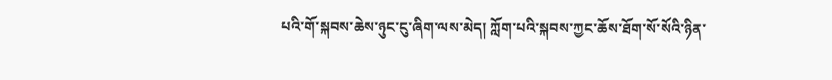པའི་གོ་སྐབས་ཆེས་ཉུང་ངུ་ཞིག་ལས་མེད། ཀློག་པའི་སྐབས་ཀྱང་ཆོས་ཐོག་སོ་སོའི་ཉིན་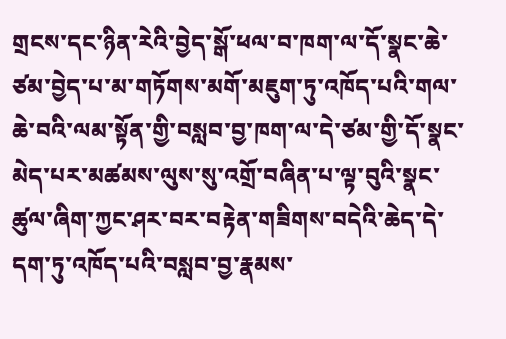གྲངས་དང་ཉིན་རེའི་བྱེད་སྒོ་ཕལ་བ་ཁག་ལ་དོ་སྣང་ཆེ་ཙམ་བྱེད་པ་མ་གཏོགས་མགོ་མཇུག་ཏུ་འཁོད་པའི་གལ་ཆེ་བའི་ལམ་སྟོན་གྱི་བསླབ་བྱ་ཁག་ལ་དེ་ཙམ་གྱི་དོ་སྣང་མེད་པར་མཚམས་ལུས་སུ་འགྲོ་བཞིན་པ་ལྟ་བུའི་སྣང་ཚུལ་ཞིག་ཀྱང་ཤར་བར་བརྟེན་གཟིགས་བདེའི་ཆེད་དེ་དག་ཏུ་འཁོད་པའི་བསླབ་བྱ་རྣམས་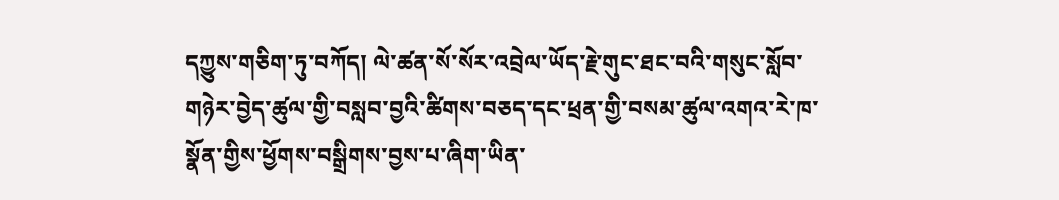དཀྱུས་གཅིག་ཏུ་བཀོད། ལེ་ཚན་སོ་སོར་འབྲེལ་ཡོད་རྗེ་གུང་ཐང་བའི་གསུང་སློབ་གཉེར་བྱེད་ཚུལ་གྱི་བསླབ་བྱའི་ཚིགས་བཅད་དང་ཕྲན་གྱི་བསམ་ཚུལ་འགའ་རེ་ཁ་སྣོན་གྱིས་ཕྱོགས་བསྒྲིགས་བྱས་པ་ཞིག་ཡིན་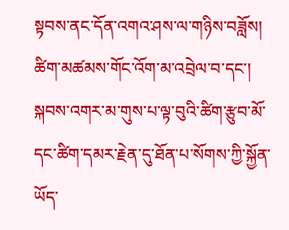སྟབས་ནང་དོན་འགའ་ཤས་ལ་གཉིས་བཟློས།  ཚིག་མཚམས་གོང་འོག་མ་འབྲེལ་བ་དང་།  སྐབས་འགར་མ་གུས་པ་ལྟ་བུའི་ཚིག་རྩུབ་མོ་དང་ཚིག་དམར་རྗེན་དུ་ཐོན་པ་སོགས་ཀྱི་སྐྱོན་ཡོད་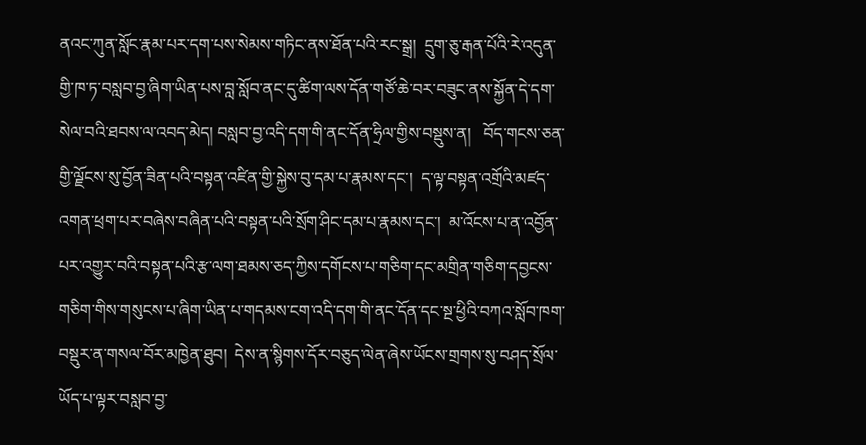ནའང་ཀུན་སློང་རྣམ་པར་དག་པས་སེམས་གཏིང་ནས་ཐོན་པའི་རང་སྒྲ།  དྲུག་ཅུ་རྒན་པོའི་རེ་འདུན་གྱི་ཁ་ཏ་བསླབ་བྱ་ཞིག་ཡིན་པས་བླ་སློབ་ནང་དུ་ཚིག་ལས་དོན་གཙོ་ཆེ་བར་བཟུང་ནས་སྐྱོན་དེ་དག་སེལ་བའི་ཐབས་ལ་འབད་མེད། བསླབ་བྱ་འདི་དག་གི་ནང་དོན་ཧྲིལ་གྱིས་བསྡུས་ན།   བོད་གངས་ཅན་གྱི་ལྗོངས་སུ་བྱོན་ཟིན་པའི་བསྟན་འཛིན་གྱི་སྐྱེས་བུ་དམ་པ་རྣམས་དང་།  ད་ལྟ་བསྟན་འགྲོའི་མཛད་འགན་ཕྲག་པར་བཞེས་བཞིན་པའི་བསྟན་པའི་སྲོག་ཤིང་དམ་པ་རྣམས་དང་།  མ་འོངས་པ་ན་འབྱོན་པར་འགྱུར་བའི་བསྟན་པའི་རྩ་ལག་ཐམས་ཅད་ཀྱིས་དགོངས་པ་གཅིག་དང་མགྲིན་གཅིག་དབྱངས་གཅིག་གིས་གསུངས་པ་ཞིག་ཡིན་པ་གདམས་ངག་འདི་དག་གི་ནང་དོན་དང་སྔ་ཕྱིའི་བཀའ་སློབ་ཁག་བསྡུར་ན་གསལ་བོར་མཁྱེན་ཐུབ།  དེས་ན་སྙིགས་དོར་བཅུད་ལེན་ཞེས་ཡོངས་གྲགས་སུ་བཤད་སྲོལ་ཡོད་པ་ལྟར་བསླབ་བྱ་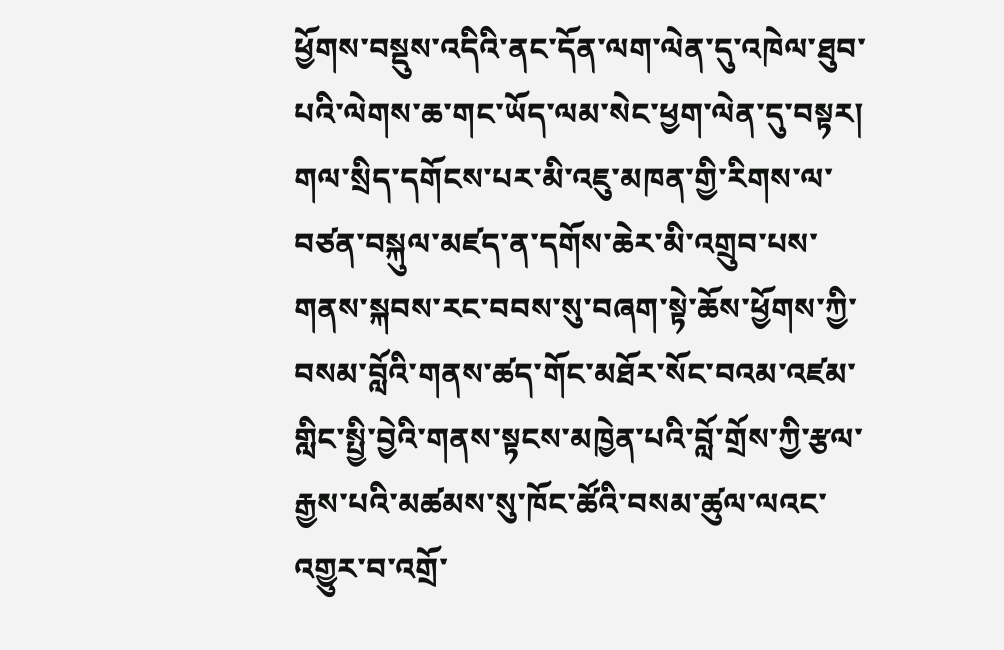ཕྱོགས་བསྡུས་འདིའི་ནང་དོན་ལག་ལེན་དུ་འཁེལ་ཐུབ་པའི་ལེགས་ཆ་གང་ཡོད་ལམ་སེང་ཕྱག་ལེན་དུ་བསྟར།  གལ་སྲིད་དགོངས་པར་མི་འཇུ་མཁན་གྱི་རིགས་ལ་བཙན་བསྐུལ་མཛད་ན་དགོས་ཆེར་མི་འགྲུབ་པས་གནས་སྐབས་རང་བབས་སུ་བཞག་སྟེ་ཆོས་ཕྱོགས་ཀྱི་བསམ་བློའི་གནས་ཚད་གོང་མཐོར་སོང་བའམ་འཛམ་གླིང་སྤྱི་བྱེའི་གནས་སྟངས་མཁྱེན་པའི་བློ་གྲོས་ཀྱི་རྩལ་རྒྱས་པའི་མཚམས་སུ་ཁོང་ཚོའི་བསམ་ཚུལ་ལའང་འགྱུར་བ་འགྲོ་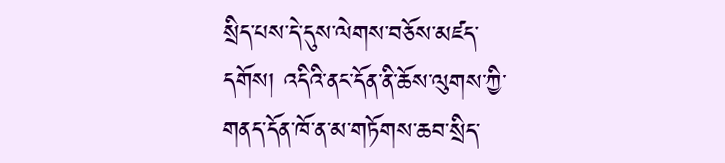སྲིད་པས་དེ་དུས་ལེགས་བཅོས་མཛད་དགོས། འདིའི་ནང་དོན་ནི་ཆོས་ལུགས་ཀྱི་གནད་དོན་ཁོ་ན་མ་གཏོགས་ཆབ་སྲིད་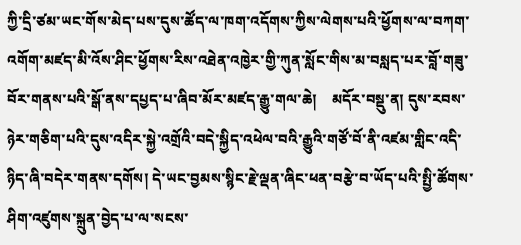ཀྱི་དྲི་ཙམ་ཡང་གོས་མེད་པས་དུས་ཚོད་ལ་ཁག་འདོགས་ཀྱིས་ལེགས་པའི་ཕྱོགས་ལ་བཀག་འགོག་མཛད་མི་འོས་ཤིང་ཕྱོགས་རིས་འཐེན་འཁྱེར་གྱི་ཀུན་སློང་གིས་མ་བསླད་པར་བློ་གཟུ་བོར་གནས་པའི་སྒོ་ནས་དཔྱད་པ་ཞིབ་མོར་མཛད་རྒྱུ་གལ་ཆེ།    མདོར་བསྡུ་ན། དུས་རབས་ཉེར་གཅིག་པའི་དུས་འདིར་སྐྱེ་འགྲོའི་བདེ་སྐྱིད་འཕེལ་བའི་རྒྱུའི་གཙོ་བོ་ནི་འཛམ་གླིང་འདི་ཉིད་ཞི་བདེར་གནས་དགོས། དེ་ཡང་བྱམས་སྙིང་རྗེ་ལྡན་ཞིང་ཕན་བརྩེ་བ་ཡོད་པའི་སྤྱི་ཚོགས་ཤིག་འཛུགས་སྐྲུན་བྱེད་པ་ལ་སངས་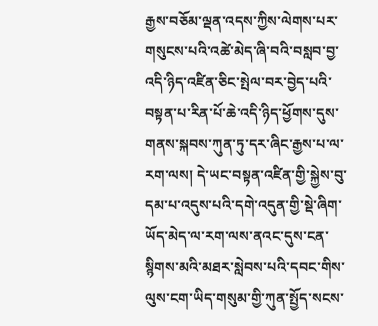རྒྱས་བཅོམ་ལྡན་འདས་ཀྱིས་ལེགས་པར་གསུངས་པའི་འཚེ་མེད་ཞི་བའི་བསླབ་བྱ་འདི་ཉིད་འཛིན་ཅིང་སྤེལ་བར་བྱེད་པའི་བསྟན་པ་རིན་པོ་ཆེ་འདི་ཉིད་ཕྱོགས་དུས་གནས་སྐབས་ཀུན་ཏུ་དར་ཞིང་རྒྱས་པ་ལ་རག་ལས། དེ་ཡང་བསྟན་འཛིན་གྱི་སྐྱེས་བུ་དམ་པ་འདུས་པའི་དགེ་འདུན་གྱི་སྡེ་ཞིག་ཡོད་མེད་ལ་རག་ལས་ནའང་དུས་ངན་སྙིགས་མའི་མཐར་སླེབས་པའི་དབང་གིས་ལུས་ངག་ཡིད་གསུམ་གྱི་ཀུན་སྤྱོད་སངས་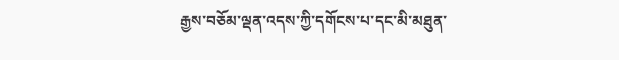རྒྱས་བཅོམ་ལྡན་འདས་ཀྱི་དགོངས་པ་དང་མི་མཐུན་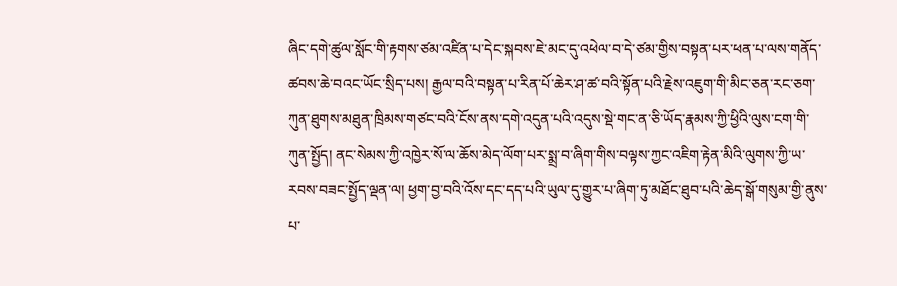ཞིང་དགེ་ཚུལ་སློང་གི་རྟགས་ཙམ་འཛིན་པ་དེང་སྐབས་ཇེ་མང་དུ་འཕེལ་བ་དེ་ཙམ་གྱིས་བསྟན་པར་ཕན་པ་ལས་གནོད་ཚབས་ཆེ་བའང་ཡོང་སྲིད་པས། རྒྱལ་བའི་བསྟན་པ་རིན་པོ་ཆེར་ཤ་ཚ་བའི་སྟོན་པའི་རྗེས་འཇུག་གི་མིང་ཅན་རང་ཅག་ཀུན་ཐུགས་མཐུན་ཁྲིམས་གཙང་བའི་ངོས་ནས་དགེ་འདུན་པའི་འདུས་སྡེ་གང་ན་ཅི་ཡོད་རྣམས་ཀྱི་ཕྱིའི་ལུས་ངག་གི་ཀུན་སྤྱོད། ནང་སེམས་ཀྱི་འཁྱེར་སོ་ལ་ཆོས་མེད་ལོག་པར་སྨྲ་བ་ཞིག་གིས་བལྟས་ཀྱང་འཇིག་རྟེན་མིའི་ལུགས་ཀྱི་ཡ་རབས་བཟང་སྤྱོད་ལྡན་ལ། ཕྱག་བྱ་བའི་འོས་དང་དད་པའི་ཡུལ་དུ་གྱུར་པ་ཞིག་ཏུ་མཐོང་ཐུབ་པའི་ཆེད་སྒོ་གསུམ་གྱི་ནུས་པ་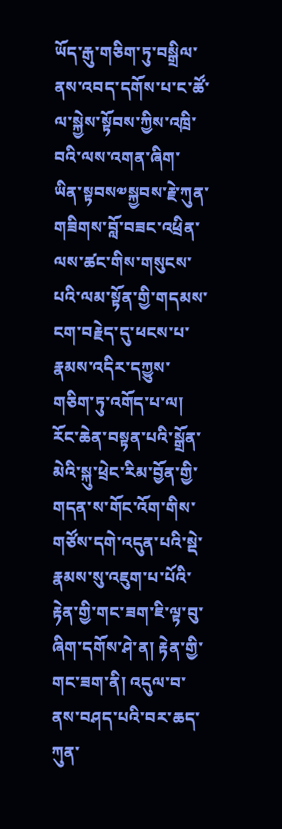ཡོད་རྒུ་གཅིག་ཏུ་བསྒྲིལ་ནས་འབད་དགོས་པ་ང་ཚོ་ལ་སྐྱེས་སྟོབས་ཀྱིས་འཁྲི་བའི་ལས་འགན་ཞིག་ཡིན་སྟབས༧སྐྱབས་རྗེ་ཀུན་གཟིགས་བློ་བཟང་འཕྲིན་ལས་ཚང་གིས་གསུངས་པའི་ལམ་སྟོན་གྱི་གདམས་ངག་བརྗེད་དུ་ཕངས་པ་རྣམས་འདིར་དཀྱུས་གཅིག་ཏུ་འགོད་པ་ལ།
རོང་ཆེན་བསྟན་པའི་སྒྲོན་མེའི་སྐུ་ཕྲེང་རིམ་བྱོན་གྱི་གདན་ས་གོང་འོག་གིས་གཙོས་དགེ་འདུན་པའི་སྡེ་རྣམས་སུ་འཇུག་པ་པོའི་རྟེན་གྱི་གང་ཟག་ཇི་ལྟ་བུ་ཞིག་དགོས་ཤེ་ན། རྟེན་གྱི་གང་ཟག་ནི། འདུལ་བ་ནས་བཤད་པའི་བར་ཆད་ཀུན་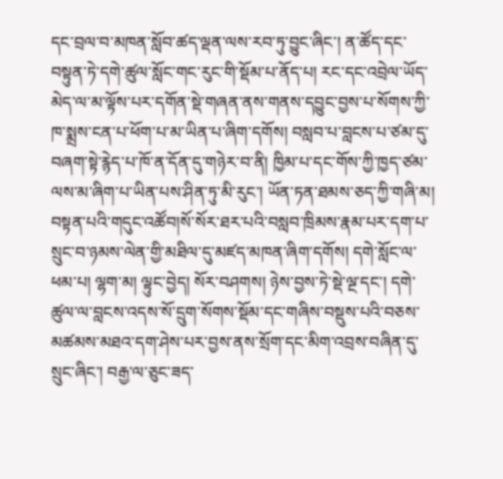དང་བྲལ་བ་མཁན་སློབ་ཚད་ལྡན་ལས་རབ་ཏུ་བྱུང་ཞིང་། ན་ཚོད་དང་བསྟུན་ཏེ་དགེ་ཚུལ་སློང་གང་རུང་གི་སྡོམ་པ་ནོད་པ། རང་དང་འབྲེལ་ཡོད་མེད་ལ་མ་ལྟོས་པར་དགོན་སྡེ་གཞན་ནས་གནས་དབྱུང་བྱས་པ་སོགས་ཀྱི་ཁ་སྨྲས་ངན་པ་ཕོག་པ་མ་ཡིན་པ་ཞིག་དགོས། བསླབ་པ་བླངས་པ་ཙམ་དུ་བཞག་སྟེ་རྙེད་པ་ཁོ་ན་དོན་དུ་གཉེར་བ་ནི། ཁྱིམ་པ་དང་གོས་ཀྱི་ཁྱད་ཙམ་ལས་མ་ཞིག་པ་ཡིན་པས་ཤིན་ཏུ་མི་རུང་། ཡོན་ཏན་ཐམས་ཅད་ཀྱི་གཞི་མ། བསྟན་པའི་གདུང་འཚོབ།སོ་སོར་ཐར་པའི་བསླབ་ཁྲིམས་རྣམ་པར་དག་པ་སྲུང་བ་ཉམས་ལེན་གྱི་མཐིལ་དུ་མཛད་མཁན་ཞིག་དགོས། དགེ་སློང་ལ་ཕམ་པ། ལྷག་མ། ལྟུང་བྱེད། སོར་བཤགས། ཉེས་བྱས་ཏེ་སྡེ་ལྔ་དང་། དགེ་ཚུལ་ལ་བླངས་འདས་སོ་དྲུག་སོགས་སྡོམ་དང་གཞིས་བསྡུས་པའི་བཅས་མཚམས་མཐའ་དག་ཤེས་པར་བྱས་ནས་སྲོག་དང་མིག་འབྲས་བཞིན་དུ་སྲུང་ཞིང་། བརྒྱ་ལ་ཅུང་ཟད་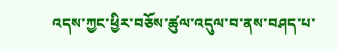འདས་ཀྱང་ཕྱིར་བཅོས་ཚུལ་འདུལ་བ་ནས་བཤད་པ་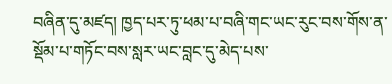བཞིན་དུ་མཛད། ཁྱད་པར་ཏུ་ཕམ་པ་བཞི་གང་ཡང་རུང་བས་གོས་ན་སྡོམ་པ་གཏོང་བས་སླར་ཡང་བླང་དུ་མེད་པས་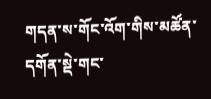གདན་ས་གོང་འོག་གིས་མཚོན་དགོན་སྡེ་གང་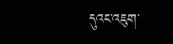དུའང་འཇུག་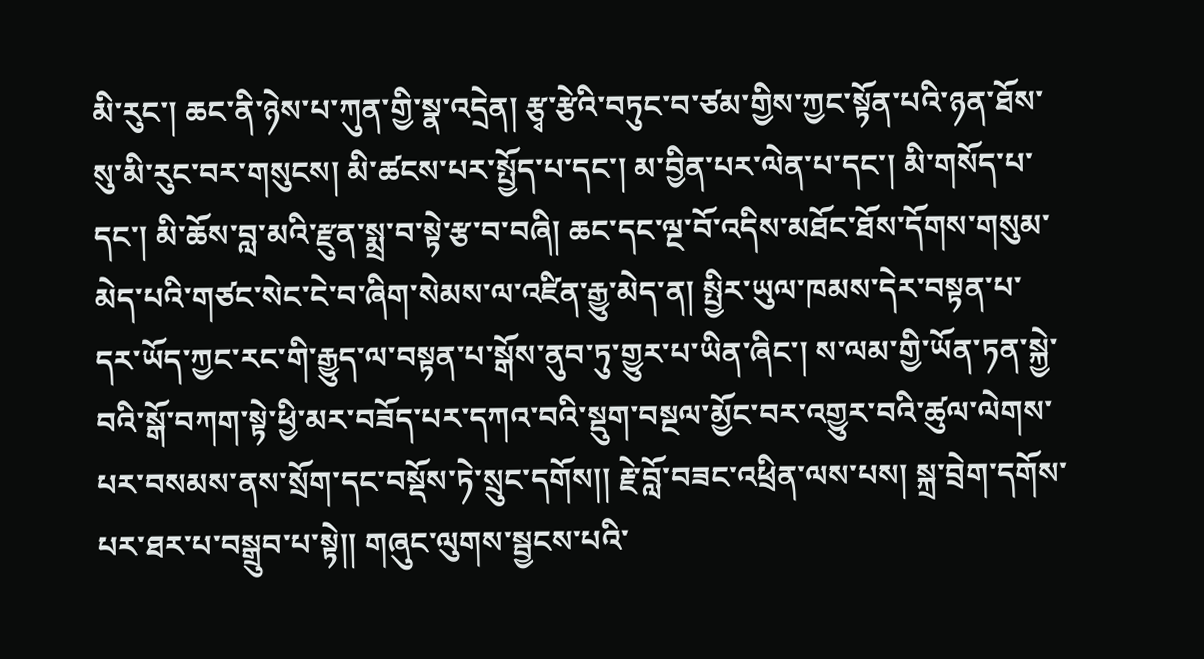མི་རུང་། ཆང་ནི་ཉེས་པ་ཀུན་གྱི་སྣ་འདྲེན། རྩྭ་རྩེའི་བཏུང་བ་ཙམ་གྱིས་ཀྱང་སྟོན་པའི་ཉན་ཐོས་སུ་མི་རུང་བར་གསུངས། མི་ཚངས་པར་སྤྱོད་པ་དང་། མ་བྱིན་པར་ལེན་པ་དང་། མི་གསོད་པ་དང་། མི་ཆོས་བླ་མའི་རྫུན་སྨྲ་བ་སྟེ་རྩ་བ་བཞི། ཆང་དང་ལྔ་བོ་འདིས་མཐོང་ཐོས་དོགས་གསུམ་མེད་པའི་གཙང་སེང་ངེ་བ་ཞིག་སེམས་ལ་འཛིན་རྒྱུ་མེད་ན། སྤྱིར་ཡུལ་ཁམས་དེར་བསྟན་པ་དར་ཡོད་ཀྱང་རང་གི་རྒྱུད་ལ་བསྟན་པ་སྒོས་ནུབ་ཏུ་གྱུར་པ་ཡིན་ཞིང་། ས་ལམ་གྱི་ཡོན་ཏན་སྐྱེ་བའི་སྒོ་བཀག་སྟེ་ཕྱི་མར་བཟོད་པར་དཀའ་བའི་སྡུག་བསྔལ་མྱོང་བར་འགྱུར་བའི་ཚུལ་ལེགས་པར་བསམས་ནས་སྲོག་དང་བསྡོས་ཏེ་སྲུང་དགོས།། རྗེ་བློ་བཟང་འཕྲིན་ལས་པས། སྐྲ་བྲེག་དགོས་པར་ཐར་པ་བསྒྲུབ་པ་སྟེ།། གཞུང་ལུགས་སྦྱངས་པའི་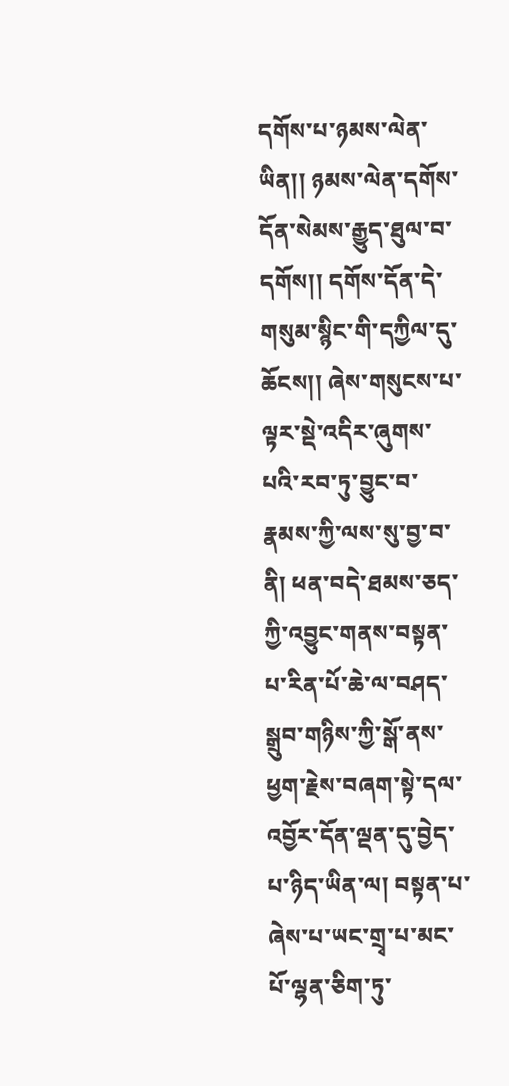དགོས་པ་ཉམས་ལེན་ཡིན།། ཉམས་ལེན་དགོས་དོན་སེམས་རྒྱུད་ཐུལ་བ་དགོས།། དགོས་དོན་དེ་གསུམ་སྙིང་གི་དཀྱིལ་དུ་ཆོངས།། ཞེས་གསུངས་པ་ལྟར་སྡེ་འདིར་ཞུགས་པའི་རབ་ཏུ་བྱུང་བ་རྣམས་ཀྱི་ལས་སུ་བྱ་བ་ནི། ཕན་བདེ་ཐམས་ཅད་ཀྱི་འབྱུང་གནས་བསྟན་པ་རིན་པོ་ཆེ་ལ་བཤད་སྒྲུབ་གཉིས་ཀྱི་སྒོ་ནས་ཕྱག་རྗེས་བཞག་སྟེ་དལ་འབྱོར་དོན་ལྡན་དུ་བྱེད་པ་ཉིད་ཡིན་ལ། བསྟན་པ་ཞེས་པ་ཡང་གྲྭ་པ་མང་པོ་ལྷན་ཅིག་ཏུ་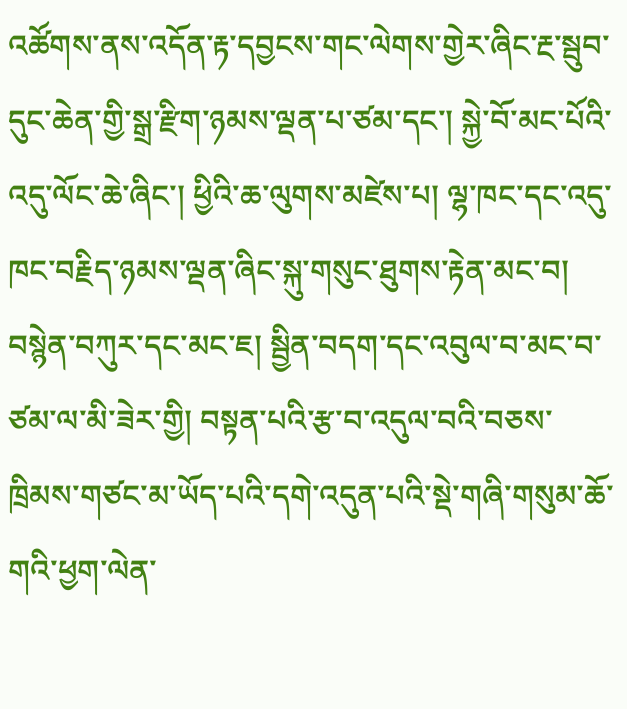འཚོགས་ནས་འདོན་རྟ་དབྱངས་གང་ལེགས་གྱེར་ཞིང་རྔ་སྦུབ་དུང་ཆེན་གྱི་སྒྲ་རྫིག་ཉམས་ལྡན་པ་ཙམ་དང་། སྐྱེ་བོ་མང་པོའི་འདུ་ལོང་ཆེ་ཞིང་། ཕྱིའི་ཆ་ལུགས་མཛེས་པ། ལྷ་ཁང་དང་འདུ་ཁང་བརྗིད་ཉམས་ལྡན་ཞིང་སྐུ་གསུང་ཐུགས་རྟེན་མང་བ། བསྙེན་བཀུར་དང་མང་ཇ། སྦྱིན་བདག་དང་འབུལ་བ་མང་བ་ཙམ་ལ་མི་ཟེར་གྱི། བསྟན་པའི་རྩ་བ་འདུལ་བའི་བཅས་ཁྲིམས་གཙང་མ་ཡོད་པའི་དགེ་འདུན་པའི་སྡེ་གཞི་གསུམ་ཆོ་གའི་ཕྱག་ལེན་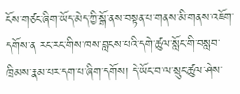ངོས་གཙང་ཞིག་ཡོད་མེད་ཀྱི་སྒོ་ནས་བསྟན་པ་གནས་མི་གནས་འཇོག་དགོས་ན རང་རང་གིས་ཁས་བླངས་པའི་དགེ་ཚུལ་སློང་གི་བསླབ་ཁྲིམས་རྣམ་པར་དག་པ་ཞིག་དགོས། དེ་ཡོང་བ་ལ་སྲུང་ཚུལ་ཤེས་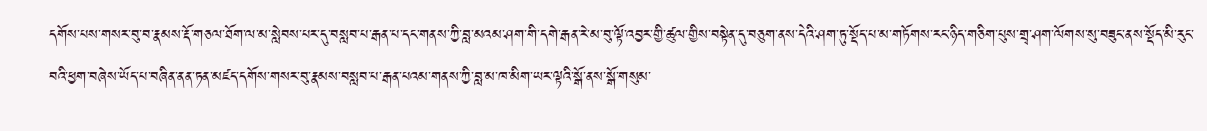དགོས་པས་གསར་བུ་བ་རྣམས་རྡོ་གཅལ་ཐོག་ལ་མ་སླེབས་པར་དུ་བསླབ་པ་རྒན་པ་དང་གནས་ཀྱི་བླ་མའམ་ཤག་གི་དགེ་རྒན་རེ་མ་བུ་ལྟོ་འབྱར་གྱི་ཚུལ་གྱིས་བསྟེན་དུ་བཅུག་ནས་དེའི་ཤག་ཏུ་སྡོད་པ་མ་གཏོགས་རང་ཉིད་གཅིག་པུས་གྲྭ་ཤག་ལོགས་སུ་བཟུང་ནས་སྡོད་མི་རུང་བའི་ཕྱག་བཞེས་ཡོད་པ་བཞིན་ནན་ཏན་མཛད་དགོས་གསར་བུ་རྣམས་བསླབ་པ་རྒན་པའམ་གནས་ཀྱི་བླ་མ་ཁ་མིག་ཡར་ལྟའི་སྒོ་ནས་སྒོ་གསུམ་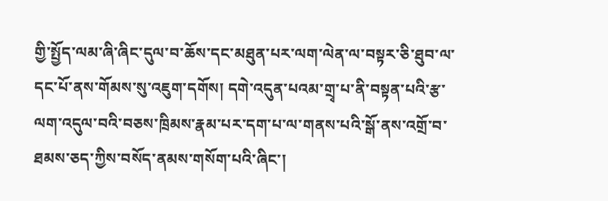གྱི་སྤྱོད་ལམ་ཞི་ཞིང་དུལ་བ་ཆོས་དང་མཐུན་པར་ལག་ལེན་ལ་བསྟར་ཅི་ཐུབ་ལ་དང་པོ་ནས་གོམས་སུ་འཇུག་དགོས། དགེ་འདུན་པའམ་གྲྭ་པ་ནི་བསྟན་པའི་རྩ་ལག་འདུལ་བའི་བཅས་ཁྲིམས་རྣམ་པར་དག་པ་ལ་གནས་པའི་སྒོ་ནས་འགྲོ་བ་ཐམས་ཅད་ཀྱིས་བསོད་ནམས་གསོག་པའི་ཞིང་།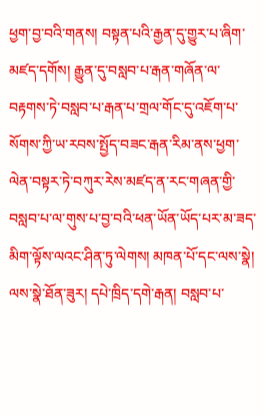ཕྱག་བྱ་བའི་གནས། བསྟན་པའི་རྒྱན་དུ་གྱུར་པ་ཞིག་མཛད་དགོས། རྒྱུན་དུ་བསླབ་པ་རྒན་གཞོན་ལ་བརྟགས་ཏེ་བསླབ་པ་རྒན་པ་གྲལ་གོང་དུ་འཇོག་པ་སོགས་ཀྱི་ཡ་རབས་སྤྱོད་བཟང་རྒན་རིམ་ནས་ཕྱག་ལེན་བསྟར་ཏེ་བཀུར་རེས་མཛད་ན་རང་གཞན་གྱི་བསླབ་པ་ལ་གུས་པ་བྱ་བའི་ཕན་ཡོན་ཡོད་པར་མ་ཟད་མིག་ལྟོས་ལའང་ཤིན་ཏུ་ལེགས། མཁན་པོ་དང་ལས་སྣེ། ལས་སྣེ་ཐོན་ཟུར། དཔེ་ཁྲིད་དགེ་རྒན། བསླབ་པ་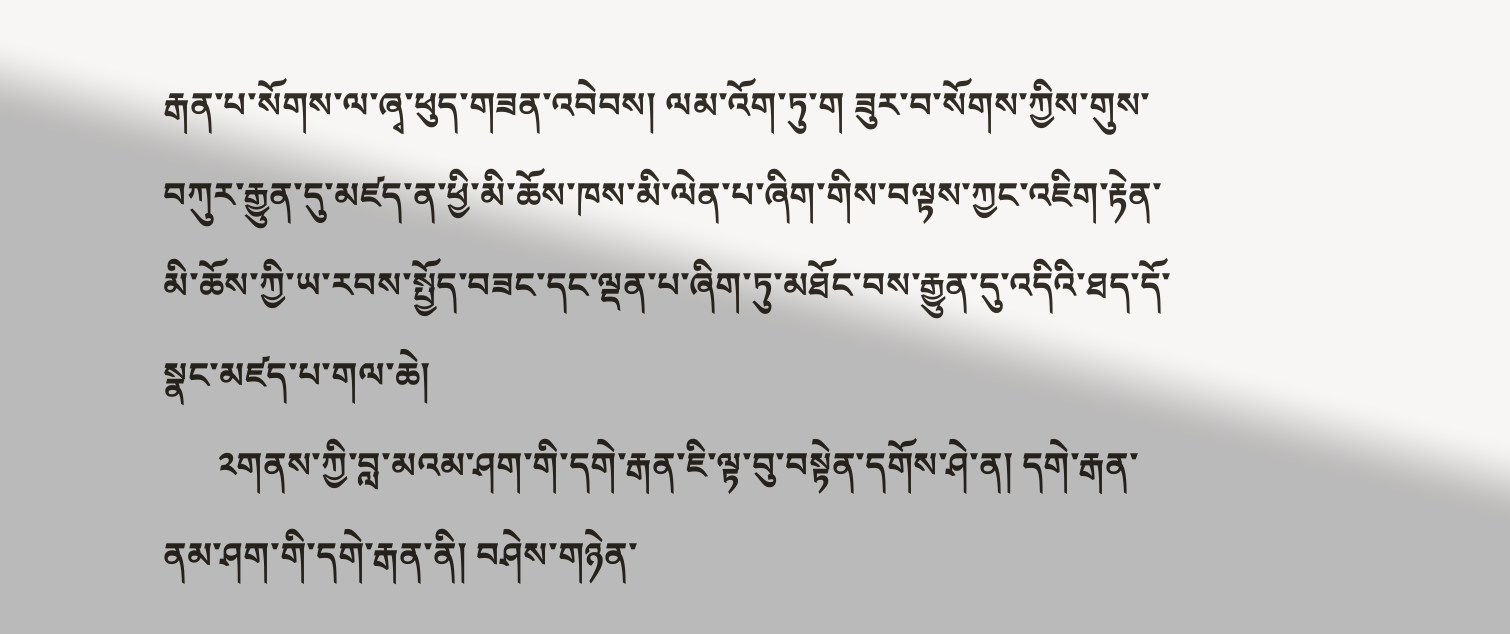རྒན་པ་སོགས་ལ་ཞྭ་ཕུད་གཟན་འབེབས། ལམ་འོག་ཏུ་ག ཟུར་བ་སོགས་ཀྱིས་གུས་བཀུར་རྒྱུན་དུ་མཛད་ན་ཕྱི་མི་ཆོས་ཁས་མི་ལེན་པ་ཞིག་གིས་བལྟས་ཀྱང་འཇིག་རྟེན་མི་ཆོས་ཀྱི་ཡ་རབས་སྤྱོད་བཟང་དང་ལྡན་པ་ཞིག་ཏུ་མཐོང་བས་རྒྱུན་དུ་འདིའི་ཐད་དོ་སྣང་མཛད་པ་གལ་ཆེ།
      ༢གནས་ཀྱི་བླ་མའམ་ཤག་གི་དགེ་རྒན་ཇི་ལྟ་བུ་བསྟེན་དགོས་ཤེ་ན། དགེ་རྒན་ནམ་ཤག་གི་དགེ་རྒན་ནི། བཤེས་གཉེན་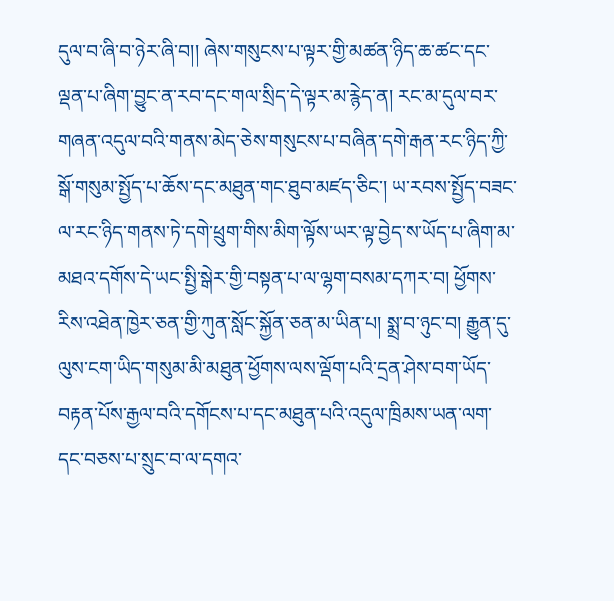དུལ་བ་ཞི་བ་ཉེར་ཞི་བ།། ཞེས་གསུངས་པ་ལྟར་གྱི་མཚན་ཉིད་ཆ་ཚང་དང་ལྡན་པ་ཞིག་བྱུང་ན་རབ་དང་གལ་སྲིད་དེ་ལྟར་མ་རྙེད་ན། རང་མ་དུལ་བར་གཞན་འདུལ་བའི་གནས་མེད་ཅེས་གསུངས་པ་བཞིན་དགེ་རྒན་རང་ཉིད་ཀྱི་སྒོ་གསུམ་སྤྱོད་པ་ཆོས་དང་མཐུན་གང་ཐུབ་མཛད་ཅིང་། ཡ་རབས་སྤྱོད་བཟང་ལ་རང་ཉིད་གནས་ཏེ་དགེ་ཕྲུག་གིས་མིག་ལྟོས་ཡར་ལྟ་བྱེད་ས་ཡོད་པ་ཞིག་མ་མཐའ་དགོས་དེ་ཡང་སྤྱི་སྒེར་གྱི་བསྟན་པ་ལ་ལྷག་བསམ་དཀར་བ། ཕྱོགས་རིས་འཐེན་ཁྱེར་ཅན་གྱི་ཀུན་སློང་སྐྱོན་ཅན་མ་ཡིན་པ། སྨྲ་བ་ཉུང་བ། རྒྱུན་དུ་ལུས་ངག་ཡིད་གསུམ་མི་མཐུན་ཕྱོགས་ལས་ལྡོག་པའི་དྲན་ཤེས་བག་ཡོད་བརྟན་པོས་རྒྱལ་བའི་དགོངས་པ་དང་མཐུན་པའི་འདུལ་ཁྲིམས་ཡན་ལག་དང་བཅས་པ་སྲུང་བ་ལ་དགའ་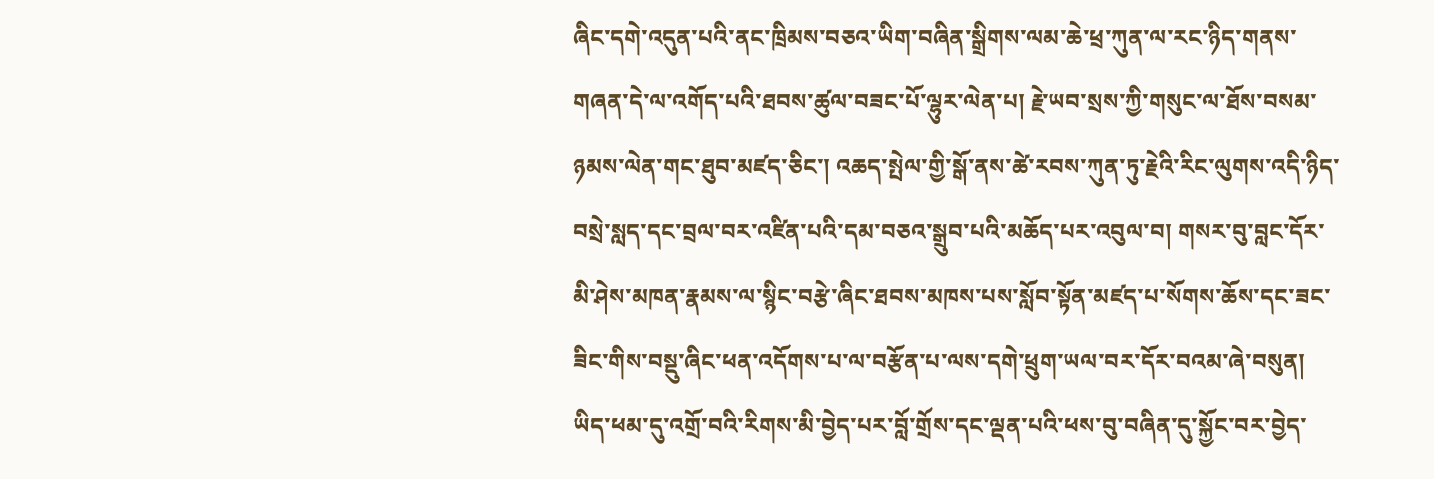ཞིང་དགེ་འདུན་པའི་ནང་ཁྲིམས་བཅའ་ཡིག་བཞིན་སྒྲིགས་ལམ་ཆེ་ཕྲ་ཀུན་ལ་རང་ཉིད་གནས་གཞན་དེ་ལ་འགོད་པའི་ཐབས་ཚུལ་བཟང་པོ་ལྷུར་ལེན་པ། རྗེ་ཡབ་སྲས་ཀྱི་གསུང་ལ་ཐོས་བསམ་ཉམས་ལེན་གང་ཐུབ་མཛད་ཅིང་། འཆད་སྤེལ་གྱི་སྒོ་ནས་ཚེ་རབས་ཀུན་ཏུ་རྗེའི་རིང་ལུགས་འདི་ཉིད་བསྲེ་སླད་དང་བྲལ་བར་འཛིན་པའི་དམ་བཅའ་སྒྲུབ་པའི་མཆོད་པར་འབུལ་བ། གསར་བུ་བླང་དོར་མི་ཤེས་མཁན་རྣམས་ལ་སྙིང་བརྩེ་ཞིང་ཐབས་མཁས་པས་སློབ་སྟོན་མཛད་པ་སོགས་ཆོས་དང་ཟང་ཟིང་གིས་བསྡུ་ཞིང་ཕན་འདོགས་པ་ལ་བརྩོན་པ་ལས་དགེ་ཕྲུག་ཡལ་བར་དོར་བའམ་ཞེ་བསུན། ཡིད་ཕམ་དུ་འགྲོ་བའི་རིགས་མི་བྱེད་པར་བློ་གྲོས་དང་ལྡན་པའི་ཕས་བུ་བཞིན་དུ་སྐྱོང་བར་བྱེད་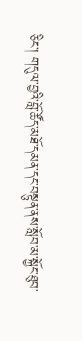ཅིང་། གདུལ་བྱའི་བློ་ཚོད་མཐོ་དམན་དང་བསྟུན་ནས་སློབ་མ་སྐྱོང་ཐུབ་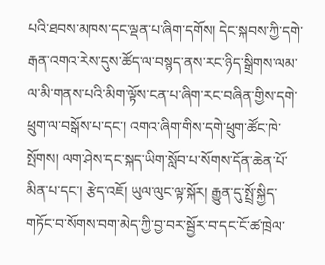པའི་ཐབས་མཁས་དང་ལྡན་པ་ཞིག་དགོས། དེང་སྐབས་ཀྱི་དགེ་རྒན་འགའ་རེས་དུས་ཚོད་ལ་བསྙད་ནས་རང་ཉིད་སྒྲིགས་ལམ་ལ་མི་གནས་པའི་མིག་ལྟོས་ངན་པ་ཞིག་རང་བཞིན་གྱིས་དགེ་ཕྲུག་ལ་བསྒོས་པ་དང་། འགའ་ཞིག་གིས་དགེ་ཕྲུག་ཚོང་ཁེ་སྤོགས། ལག་ཤེས་དང་སྐད་ཡིག་སློབ་པ་སོགས་དོན་ཆེན་པོ་མིན་པ་དང་། རྩེད་འཇོ། ཡུལ་ལུང་ལྟ་སྐོར། རྒྱུན་དུ་སྤྲོ་སྐྱིད་གཏོང་བ་སོགས་བག་མེད་ཀྱི་བྱ་བར་སྦྱོར་བ་དང་ངོ་ཚ་ཁྲེལ་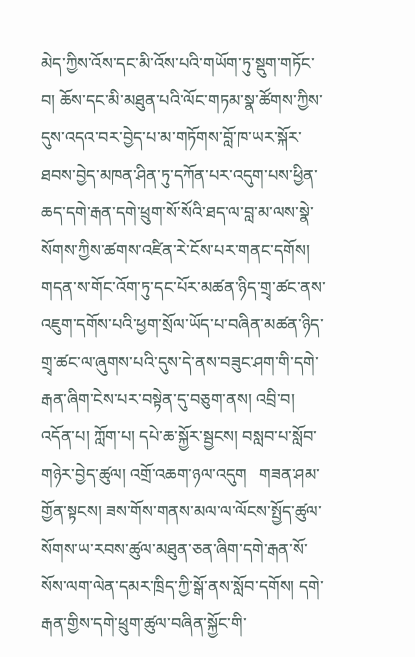མེད་ཀྱིས་འོས་དང་མི་འོས་པའི་གཡོག་ཏུ་སྡུག་གཏོང་བ། ཆོས་དང་མི་མཐུན་པའི་ལོང་གཏམ་སྣ་ཚོགས་ཀྱིས་དུས་འདའ་བར་བྱེད་པ་མ་གཏོགས་བློ་ཁ་ཡར་སྐོར་ཐབས་བྱེད་མཁན་ཤིན་ཏུ་དཀོན་པར་འདུག་པས་ཕྱིན་ཆད་དགེ་རྒན་དགེ་ཕྲུག་སོ་སོའི་ཐད་ལ་བླ་མ་ལས་སྣེ་སོགས་ཀྱིས་ཚགས་འཛིན་རེ་ངོས་པར་གནང་དགོས། གདན་ས་གོང་འོག་ཏུ་དང་པོར་མཚན་ཉིད་གྲྭ་ཚང་ནས་འཇུག་དགོས་པའི་ཕྱག་སྲོལ་ཡོད་པ་བཞིན་མཚན་ཉིད་གྲྭ་ཚང་ལ་ཞུགས་པའི་དུས་དེ་ནས་བཟུང་ཤག་གི་དགེ་རྒན་ཞིག་ངེས་པར་བསྟེན་དུ་བཅུག་ནས། འབྲི་བ། འདོན་པ། ཀློག་པ། དཔེ་ཆ་སྐྱོར་སྦྱངས། བསླབ་པ་སློབ་གཉེར་བྱེད་ཚུལ། འགྲོ་འཆག་ཉལ་འདུག   གཟན་ཤམ་གྱོན་སྟངས། ཟས་གོས་གནས་མལ་ལ་ལོངས་སྤྱོད་ཚུལ་སོགས་ཡ་རབས་ཚུལ་མཐུན་ཅན་ཞིག་དགེ་རྒན་སོ་སོས་ལག་ལེན་དམར་ཁྲིད་ཀྱི་སྒོ་ནས་སློབ་དགོས། དགེ་རྒན་གྱིས་དགེ་ཕྲུག་ཚུལ་བཞིན་སྐྱོང་གི་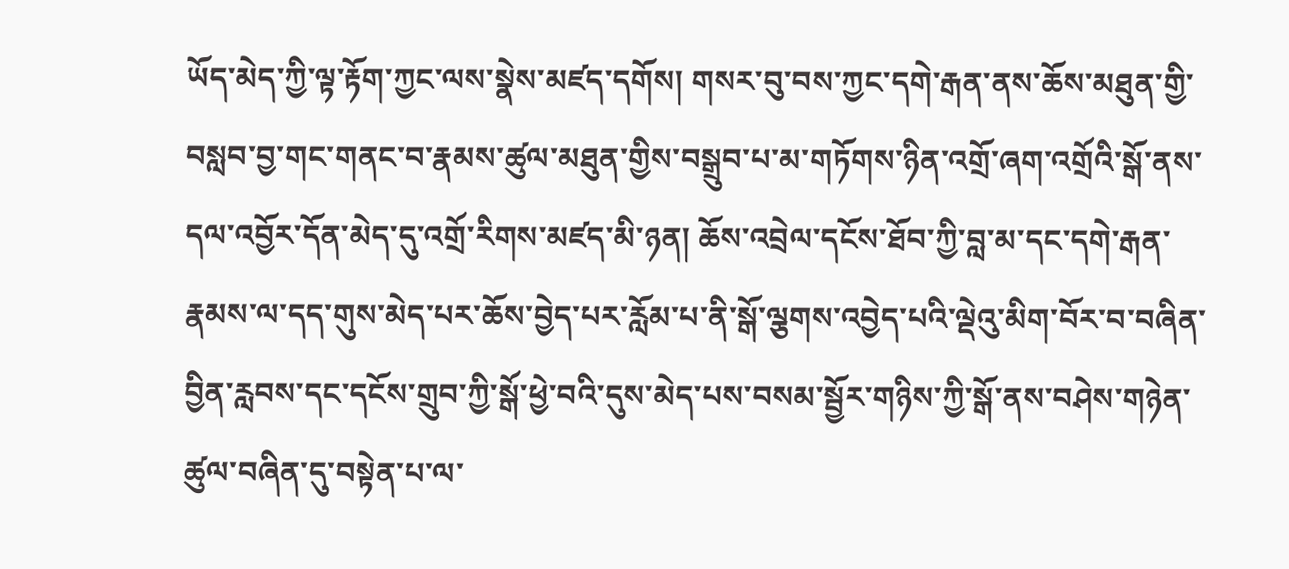ཡོད་མེད་ཀྱི་ལྟ་རྟོག་ཀྱང་ལས་སྣེས་མཛད་དགོས། གསར་བུ་བས་ཀྱང་དགེ་རྒན་ནས་ཆོས་མཐུན་གྱི་བསླབ་བྱ་གང་གནང་བ་རྣམས་ཚུལ་མཐུན་གྱིས་བསྒྲུབ་པ་མ་གཏོགས་ཉིན་འགྲོ་ཞག་འགྲོའི་སྒོ་ནས་དལ་འབྱོར་དོན་མེད་དུ་འགྲོ་རིགས་མཛད་མི་ཉན། ཆོས་འབྲེལ་དངོས་ཐོབ་ཀྱི་བླ་མ་དང་དགེ་རྒན་རྣམས་ལ་དད་གུས་མེད་པར་ཆོས་བྱེད་པར་རློམ་པ་ནི་སྒོ་ལྕགས་འབྱེད་པའི་ལྡེའུ་མིག་བོར་བ་བཞིན་བྱིན་རླབས་དང་དངོས་གྲུབ་ཀྱི་སྒོ་ཕྱེ་བའི་དུས་མེད་པས་བསམ་སྦྱོར་གཉིས་ཀྱི་སྒོ་ནས་བཤེས་གཉེན་ཚུལ་བཞིན་དུ་བསྟེན་པ་ལ་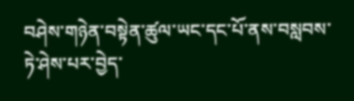བཤེས་གཉེན་བསྟེན་ཚུལ་ཡང་དང་པོ་ནས་བསླབས་ཏེ་ཤེས་པར་བྱེད་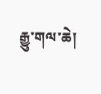རྒྱུ་གལ་ཆེ།